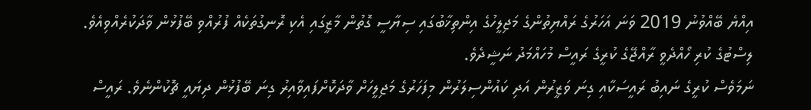އިއްޔެ ބޭއްވުނު 2019 ވަނަ އަހަރުގެ ރައްޔިތުންގެ މަޖިލީހުގެ އިންތިޚާބުގައި ސިޔާސީ ގޮތުން މާޒީގައި އެކި ރޮނގުތަކެއް ފުރުއްވި ބޭފުޅުން ވާދަކުރެއްވިއެވެ. ލިސްޓުގެ ކުރި ހޯއްދެވީ ރާއްޖޭގެ ކުރީގެ ރައީސް މުހައްމަދު ނަޝީދެވެ.
ނަމަވެސް ކުރީގެ ނައިބު ރައީސަކާއި ގިނަ ވަޒީރުން އަދި ކައުންސިލަރުން މިފަހަރުގެ މަޖިލީހަށް ވާދަކޮށްފައިވާއިރު ގިނަ ބޭފުޅުން ދިޔައީ ޗޮކުންނެވެ. ރައީސް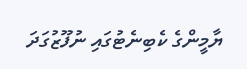ޔާމީންގެ ކެބިނެޓުގައި ނުފޫޒުގަދަ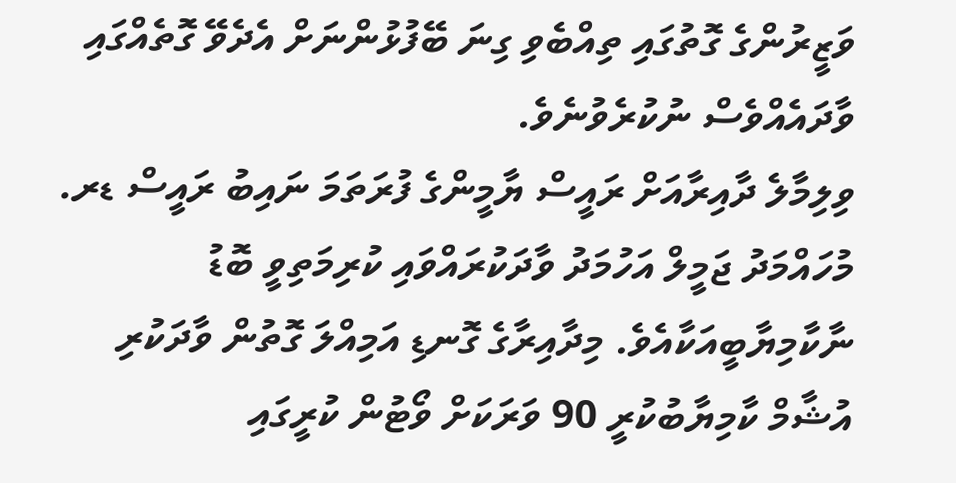ވަޒީރުންގެ ގޮތުގައި ތިއްބެވި ގިނަ ބޭފުޅުންނަށް އެދެވޭ ގޮތެއްގައި ވާދައެއްވެސް ނުކުރެވުނެވެ.
ވިލިމާލެ ދާއިރާއަށް ރައީސް ޔާމީންގެ ފުރަތަމަ ނައިބު ރައީސް ޑރ. މުހައްމަދު ޖަމީލް އަހުމަދު ވާދަކުރައްވައި ކުރިމަތިވީ ބޮޑު ނާކާމިޔާބީއަކާއެވެ. މިދާއިރާގެ ގޮނޑި އަމިއްލަ ގޮތުން ވާދަކުރި އުޝާމް ކާމިޔާބުކުރީ 90 ވަރަކަށް ވޯޓުން ކުރީގައި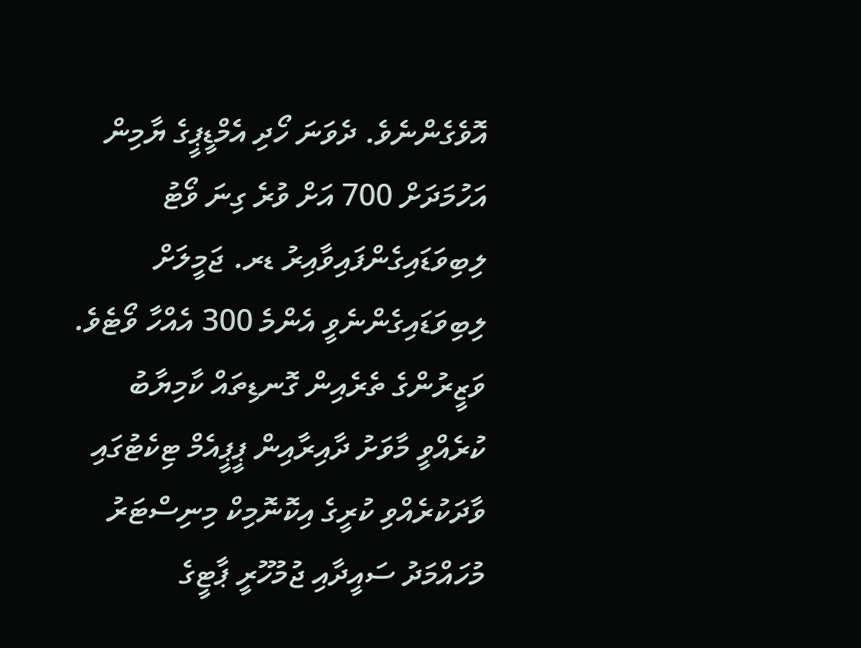އޮވެގެންނެވެ. ދެވަނަ ހޯދި އެމްޑީޕީގެ ޔާމިން އަހުމަދަށް 700 އަށް ވުރެ ގިނަ ވޯޓު ލިބިވަޑައިގެންފައިވާއިރު ޑރ. ޖަމީލަށް ލިބިވަޑައިގެންނެވީ އެންމެ 300 އެއްހާ ވޯޓެވެ.
ވަޒީރުންގެ ތެރެއިން ގޮނޑިތައް ކާމިޔާބު ކުރެއްވީ މާވަށު ދާއިރާއިން ޕީޕީއެމް ޓިކެޓުގައި ވާދަކުރެއްވި ކުރީގެ އިކޮނޮމިކް މިނިސްޓަރު މުހައްމަދު ސައީދާއި ޖުމުހޫރީ ޕާޓީގެ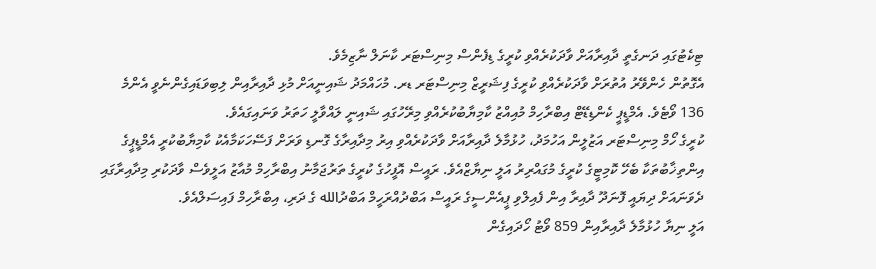ޓިކެޓުގައި ދަނގެތީ ދާއިރާއަށް ވާދަކުރެއްވި ކުރީގެ ޑިފެންސް މިނިސްޓަރ ކާނަލް ނާޒިމެވެ.
އެގޮތުން ހެންވޭރު އުތުރަށް ވާދަކުރެއްވި ކުރީގެ ފިޝަރީޒް މިނިސްޓަރ ޑރ. މުހައްމަދު ޝައިނީއަށް މުޅި ދާއިރާއިން ލިބިވަޑައިގެންނެވީ އެންމެ 136 ވޯޓެވެ. އެމްޑީޕީ ކެންޑިޑޭޓް އިބްރާހިމް މުއިއްޒު ކާމިޔާބުކުރެއްވި މިރޭހުގައި ޝައިނީ ލައްވާލީ ހަތަރު ވަނައިގައެވެ.
ކުރީގެ ހޯމް މިނިސްޓަރ އަޒުލީން އަހުމަދު، ހުޅުމާލެ ދާއިރާއަށް ވާދަކުރެއްވި އިރު މިދާއިރާގެ ގޮނޑި ވަރަށް ފަސޭހަކަމާއެކު ކާމިޔާބުކުރީ އެމްޑީޕީގެ އިންތިޚާބުތަކާ ބެހޭ ކޮމިޓީގެ ކުރީގެ މުގައްރިރު އަލީ ނިޔާޒްއެވެ. ރައީސް އޮފީހުގެ ކުރީގެ ތަރުޖަމާނު އިބްރާހިމް މުއާޒު އަލީވެސް ވާދަކުރި މިދާއިރާގައި ދެވަނައަށް ދިޔައީ ފޮނަދޫ ދާއިރާ އިން ފެއިލްވި ޕީއެންސީގެ ރައީސް އަބްދުއްރަހީމް އަބްދުالله ގެ ދަރި، އިބްރާހިމް ފައިސަލްއެވެ.
އަލީ ނިޔާ ހުޅުމާލެ ދާއިރާއިން 859 ވޯޓު ހޯދައިގެން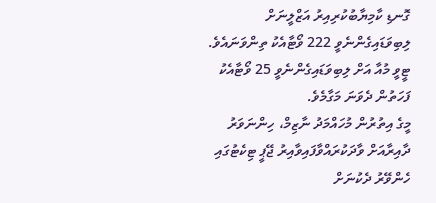ގޮނޑި ކާމިޔާބުކުރިއިރު އަޒްލީނަށް ލިބިވަޑައިގެންނެވީ 222 ވޯޓާއެކު ތިންވަނައެވެ. ޓީވީ މުއާ އަށް ލިބިވަޑައިގެންނެވީ 25 ވޯޓާއެކު ފަހަތުން ދެވަނަ މަގާމެވެ.
މީގެ އިތުރުން މުހައްމަދު ނާޒިމް، ހިންނަވަރު ދާއިރާއަށް ވާދަކުރައްވާފައިވާއިރު ޖޭޕީ ޓިކެޓުގައި ހެންވޭރު ދެކުނަށް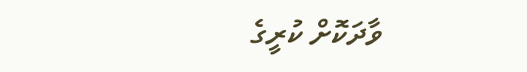ވާދަކޮށް ކުރީގެ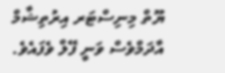ޔޫތް މިނިސްޓަރ އިރުތިޝާމް އާދަމްވެސް ވަނީ ފޭލް ވެފައެވެ.